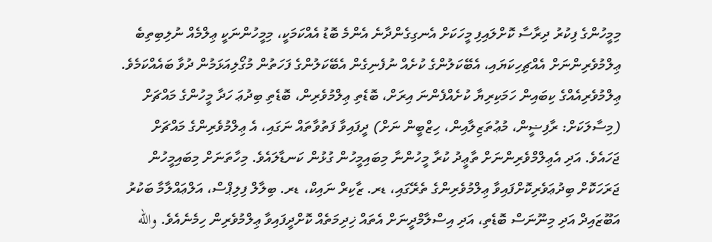މިމީހުންގެ ފިކުރު ދިރާސާ ކޮށްލައިފި މީހަކަށް އެނގިގެންދާނެ އެންމެ ބޮޑު އެއްކަމަކީ، މިމީހުންނަކީ ޢިލްމެއް ނުލިބިތިބެ ޢިލްމުވެރިންނަށް އެއްޗިހިކަޔައި، އެބޭކަލުންގެ ކުށެއް ނުފެނިގެން އެބޭކަލުންގެ ފަހަތުން މުގޯލިއަޅަމުން ދުވާ ބައެއްކަމެވެ. ޢިލްމުވެރިއެއްގެ ކިބައިން ހަމަކިރިޔާ ކުށެއްފެންނަ އިރަށް، ބޮޑެތި ޢިލްމުވެރިން، ބޮޑެތި ބިދުޢަ ހަދާ މީހުންގެ މައްޗަށް (މިސާލަކަށް: ރާފިޟީން، މުޢުތަޒިލާއިން، ހިޒްބީން ނަށް) ދީފައިވާ ފަތުވާތައް ނަގައި، އެ ޢިލްމުވެރިންގެ މައްޗަށް ޖަހައެވެ. އަދި އެޢިލްމްވެރިންނަށް ތާޢީދު ކުރާ މީހުންނާ މިބައިމީހުން ގުޅުން ކަނޑާލައެވެ. މިހާތަނަށް މިބައިމީހުން ޖަރަހަކޮށް ބިދުޢަވެރިކޮށްފައިވާ ޢިލްމުވެރިންގެ ތެރޭގައި، ޑރ. ޒާކިރް ނައިކް، ޑރ. ބިލާލް ފިލިޕްސް، އަލްޢައްލާމާ ބަކުރު އަބޫޒައިދް އަދި މިނޫނަސް ބޮޑެތި، އަދި އިސްލާމްދީނަށް އެތައް ޚިދިމަތެއް ކޮށްދީފައިވާ ޢިލްމުވެރިން ހިމެނެއެވެ. والله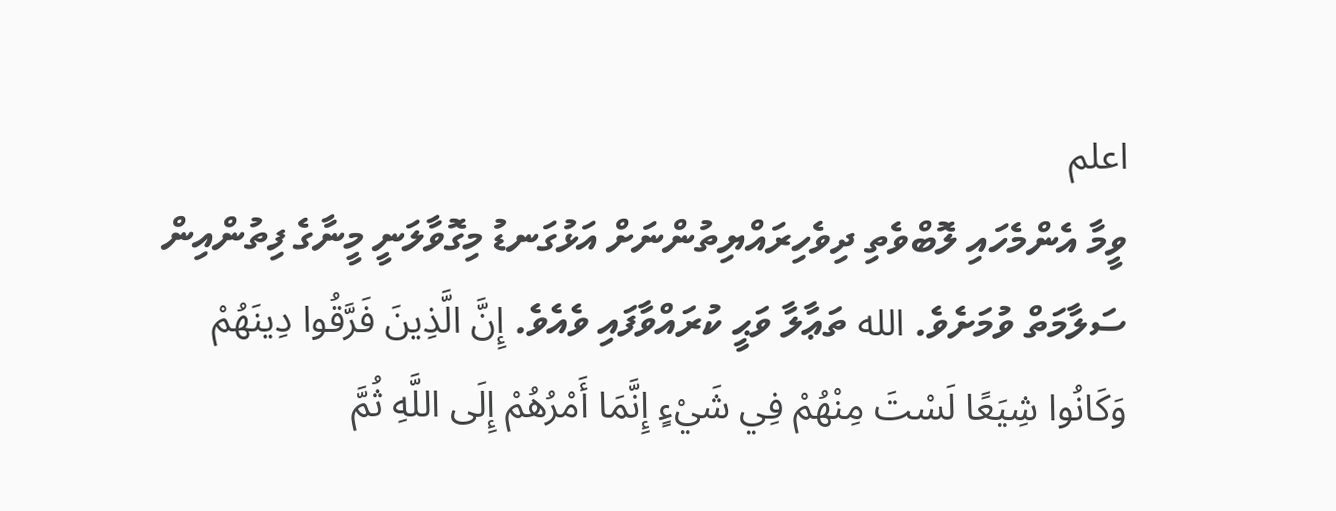اعلم
ވީމާ އެންމެހައި ލޮބްވެތި ދިވެހިރައްޔިތުންނަށް އަޅުގަނޑު މިގޮވާލަނީ މީނާގެ ފިތުންއިން ސަލާމަތް ވުމަށެވެ. الله ތަޢާލާ ވަޙީ ކުރައްވާފައި ވެއެވެ. إِنَّ الَّذِينَ فَرَّقُوا دِينَهُمْ وَكَانُوا شِيَعًا لَسْتَ مِنْهُمْ فِي شَيْءٍ إِنَّمَا أَمْرُهُمْ إِلَى اللَّهِ ثُمَّ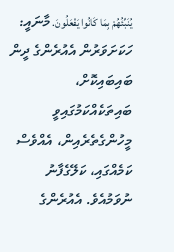يُنَبِّئُهُمْ بِمَا كَانُوا يَفْعَلُونَ. މާނައީ: ހަކަށަވަރުން އެއުރެންގެ ދީން ބައިބައިކޮށް، ބައިތަކެއްކަމުގައިވީ މީހުންގެތެރެއިން، އެއްވެސް ކަމެއްގައި، ކަލޭގެފާނު ނުވަމުއެވެ. އެއުރެންގެ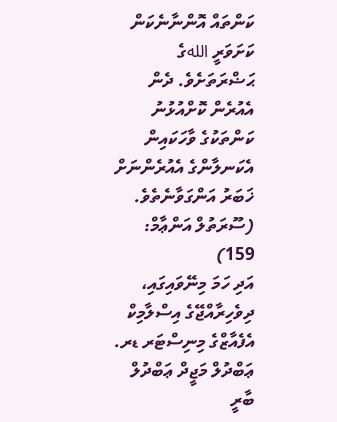ކަންތައް އޮންނާނެކަން ކަށަވަރީ اللهގެ ޙަޟްރަތަށެވެ. ދެން އެއުރެން ކޮށްއުޅުނު ކަންތަކުގެ ވާހަކައިން އެކަނލާންގެ އެއުރެންނަށް ޚަބަރު އަންގަވާނެތެވެ. (ސޫރަތުލް އަންޢާމް: 159)
އަދި ހަމަ މިނޭވައިގައި، ދިވެހިރާއްޖޭގެ އިސްލާމިކް އެފެއާޒްގެ މިނިސްޓަރ ޑރ. ޢަބްދުލް މަޖީދް ޢަބްދުލް ބާރީ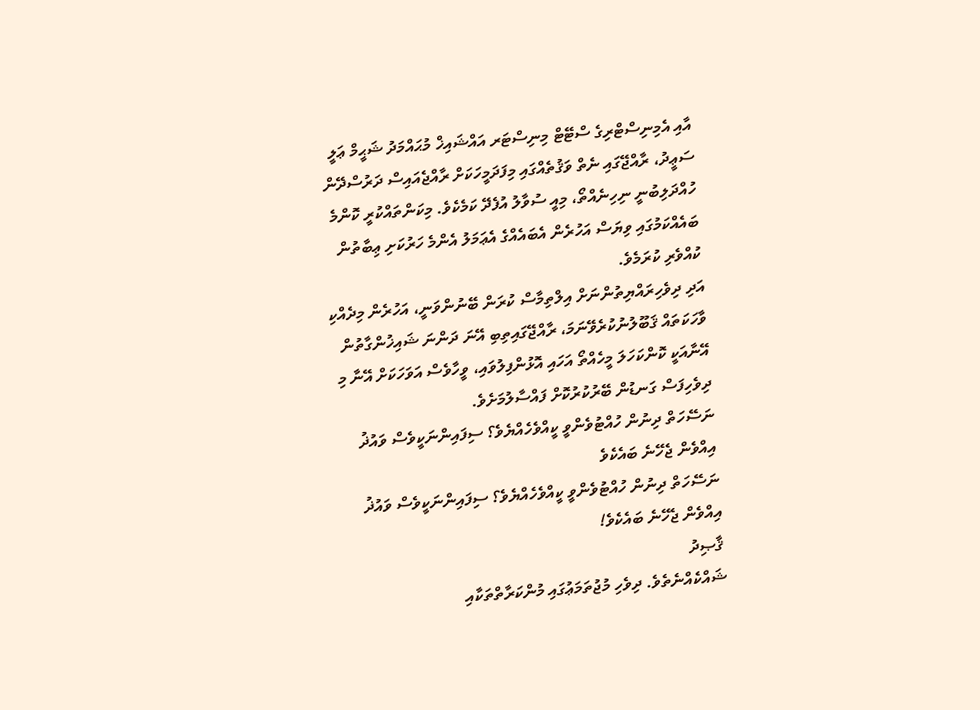އާއި އެމިނިސްޓްރިގެ ސްޓޭޓް މިނިސްޓަރ އައްޝައިޚް މުޙައްމަދު ޝަޙީމް ޢަލީ ސަޢީދު، ރާއްޖޭގައި ނެތް ވަޤުތެއްގައި މިފަދަމީހަކަށް ރާއްޖެއައިސް ދަރުސްދޭން ހުއްދަލިބުނީ ނިހިނެއްތޯ، މިއީ ސުވާލު އުފެދޭ ކަމެކެވެ. މިކަންތައްކުރީ ކޮންމެ ބައެއްކަމުގައި ވިޔަސް އަހުރެން އެބައެއްގެ އެޢަމަލު އެންމެ ހަރުކަށި ޢިބާތުން ކުއްވެރި ކުރަމެވެ.
އަދި ދިވެހިރައްޔިތުންނަށް އިލްތިމާސް ކުރަން ބޭނުންވަނީ، އަހުރެން މިދެއްކި ވާހަކަތައް ޤަބޫލުނުކުރެވޭނަމަ، ރާއްޖޭގައިތިބި އޭނަ ދަންނަ ޝައިޚުންގާތުން އޭނާއަކީ ކޮންކަހަލަ މީހެއްތޯ އަހައި އޮޅުންފިލުވައި، ވީހާވެސް އަވަހަކަށް އޭނާ މި ދިވެހިފަސް ގަނޑުން ބޭރުކުރުކޮށް ފައްސާލުމަށެވެ.
ނަސޭހަތް ދިނުން ހުއްޓުވެންވީ ކީއްވެހެއްޔެވެ؟ ސިފައިންނަކީވެސް ވައުޛު އިއްވެން ޖެހޭނެ ބައެކެވެ
ނަސޭހަތް ދިނުން ހުއްޓުވެންވީ ކީއްވެހެއްޔެވެ؟ ސިފައިންނަކީވެސް ވައުޛު އިއްވެން ޖެހޭނެ ބައެކެވެ!
ޤާޞިދު
ޝައްކެއްނެތެވެ. ދިވެހި މުޖުތަމަޢުގައި މުންކަރާތްތަކާއި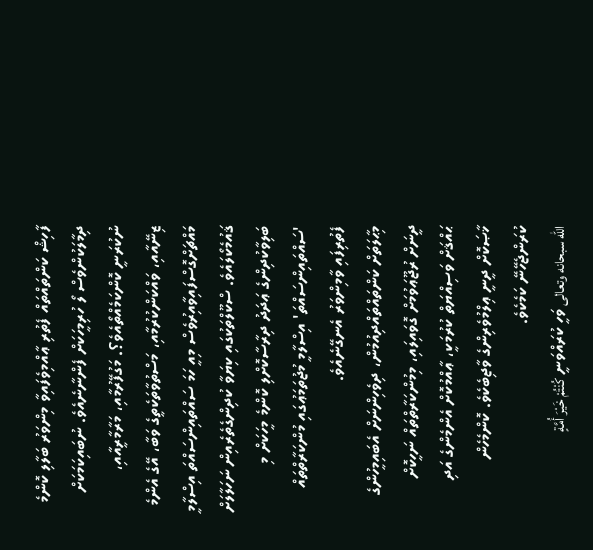ފާހިޝް ކަންތައްތައް ފެތުރި ޢާއްމިވެފައިވާ މިންވަރު ބަލާލި ކޮންމެ ދިމާލަކުންވެސް ލޯ ހުރިމީހަކަށް ފެންނާނެއެވެ. ނުބައިކަމަކަށް ނުކުރަނީ ކޮންކަމެއްތޯއެވެ؟. މަގުފޭރުމާއި، މަރާމާރީއާއި، ޒިނޭއާއި، ވައްކަންކުރުމާއި، މަސްތުވާތަކެތީގެ ވަބާ، އޭގެ އެންމެ މައްޗަށްގޮސްފައިވާއިރުވެސް މިއީ ހަމަ ސައްތައިންސައްތަ އިސްލާމީ ޤައުމެކޯލައެވެ. ސްކޫލްތަކުގައި ކިޔަވާ ކުދިންގެތެރެއިން ނަހަލާލަށް ބަލިވާކުދިންގެ ޢަދަދު ދިރާސާކޮށްލި ކޮންމެ މީހަކަށް މި 'ސައްތައިންސައްތަ' އިސްލާމީ މުޖުތަމަޢުގައި މުންކަރާތްތައް ފެތުރިފައި ވާމިންވަރު އެނގޭނެއެވެ.
މިޙާލަތަށް ކަންތައްތައްދިއުމުން، ދިވެހިންނަށް އެބައިމީހުންގެ ދީނަށް ރުޖޫޢަވުމަށް ގޮވައިލައި، މިމުންކަރާތްތައް ނަހީކޮށް ޙައްޤަށް ވަސިއްޔަތް ކުރުމަކީ، ޢާއްމުކޮށް އެންމެންގެ އަދި ޚާޞަކޮށް ދީނީ ޢިލްމުވެރިންގެ ވާޖިބެކެވެ. ކޮންމެހެން ކުރަންޖެހޭނޭ ކަމެކެވެ.
الله سبحانه وتعالى ވަހީ ކުރައްވަނީ كُنْتُمْ خَيْرَ أُمَّةٍ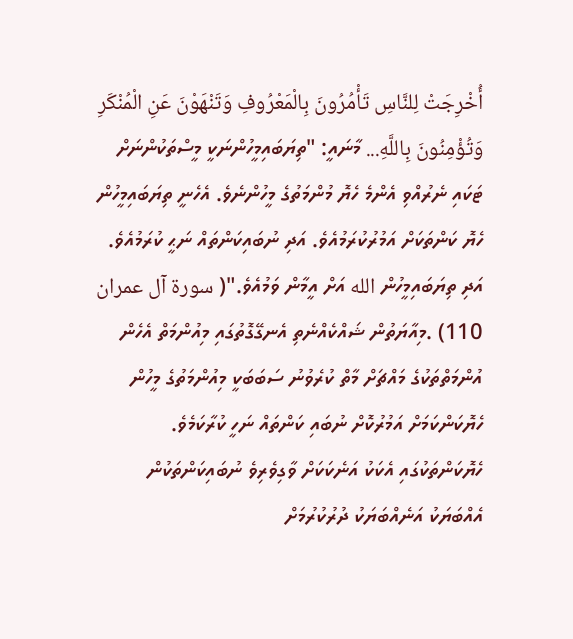أُخْرِجَتْ لِلنَّاسِ تَأْمُرُونَ بِالْمَعْرُوفِ وَتَنْهَوْنَ عَنِ الْمُنْكَرِ وَتُؤْمِنُونَ بِاللَّهِ... މާނައީ: "ތިޔަބައިމީހުންނަކީ މީސްތަކުންނަށް ޓަކައި ނެރުއްވި އެންމެ ހެޔޮ މުންމަތުގެ މީހުންނެވެ. އެހެނީ ތިޔަބައިމީހުން ހެޔޮ ކަންތަކަށް އަމުރުކުރަމުއެވެ. އަދި ނުބައިކަންތައް ނަޙީ ކުރަމުއެވެ. އަދި ތިޔަބައިމީހުން الله އަށް އީމާން ވަމުއެވެ."( سورة آل عمران 110) .މިއާޔަތުން ޝައްކެއްނެތި އެނގޭގޮތުގައި މިއުންމަތް އެހެން އުންމަތްތަކުގެ މައްޗަށް މާތް ކުރެވުނު ސަބަބަކީ މިއުންމަތުގެ މީހުން ހެޔޮކަންކަމަށް އަމުރުކޮށް ނުބައި ކަންތައް ނަހީ ކުރާކަމެވެ. ހެޔޮކަންތަކުގައި އެކަކު އަނެކަކަށް ވާގިވެރިވެ ނުބައިކަންތަކުން އެއްބަޔަކު އަނެއްބަޔަކު ދުރުކުރުމަށް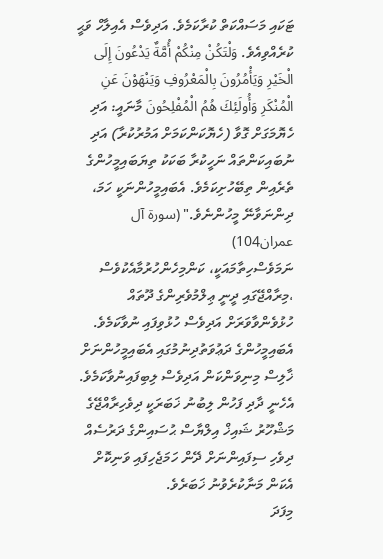ޓަކައި މަސައްކަތް ކުރާކަމެވެ. އަދިވެސް އެއިލާހް ވަޙީ ކުރެއްވިއެވެ. وَلْتَكُنْ مِنْكُمْ أُمَّةٌ يَدْعُونَ إِلَى الْخَيْرِ وَيَأْمُرُونَ بِالْمَعْرُوفِ وَيَنْهَوْنَ عَنِ الْمُنْكَرِ وَأُولَئِكَ هُمُ الْمُفْلِحُونَ މާނައީ: އަދި ހެޔޮމަގަށް ގޮވާ (ހެޔޮކަންކަމަށް އަމުރުކުރާ) އަދި ނުބައިކަންތައް ނަހީކުރާ ބަކަކު ތިޔަބައިމީހުންގެ ތެރެއިން ތިބޭހުށިކަމެވެ. އެބައިމީހުންނަކީ ހަމަ، ދިންނަވާނޭ މީހުންނެވެ." (سورة آل عمران104)
ނަމަވެސްހިތާމައަކީ، ކަންމިހެންހުރުމާއެކުވެސް ،މިރާއްޖޭގައި ދީނީ ޢިލްމުވެރިންގެ ދޫތައް ހުޅުވެންވާވަރަށް އަދިވެސް ހުޅުވިފައި ނުވާކަމެވެ. އެބައިމީހުންގެ ދަޢުވަތުދިނުމުގައި އެބައިމީހުންނަށް ޚާލިސް މިނިވަންކަން އަދިވެސް ލިބިފައިނުވާކަމެވެ. އެހެނީ ދާދި ފަހުން ލިބުނު ޚަބަރަކީ ދިވެހިރާއްޖޭގެ މަޝްހޫރު ޝައިޚް އިލްޔާސް ޙުސައިންގެ ދަރުސެއް ދިވެހި ސިފައިންނަށް ދޭން ހަމަޖެހިފައި ވަނިކޮށް އެކަން މަނާކުރެވުނު ޚަބަރެވެ.
މިފަދަ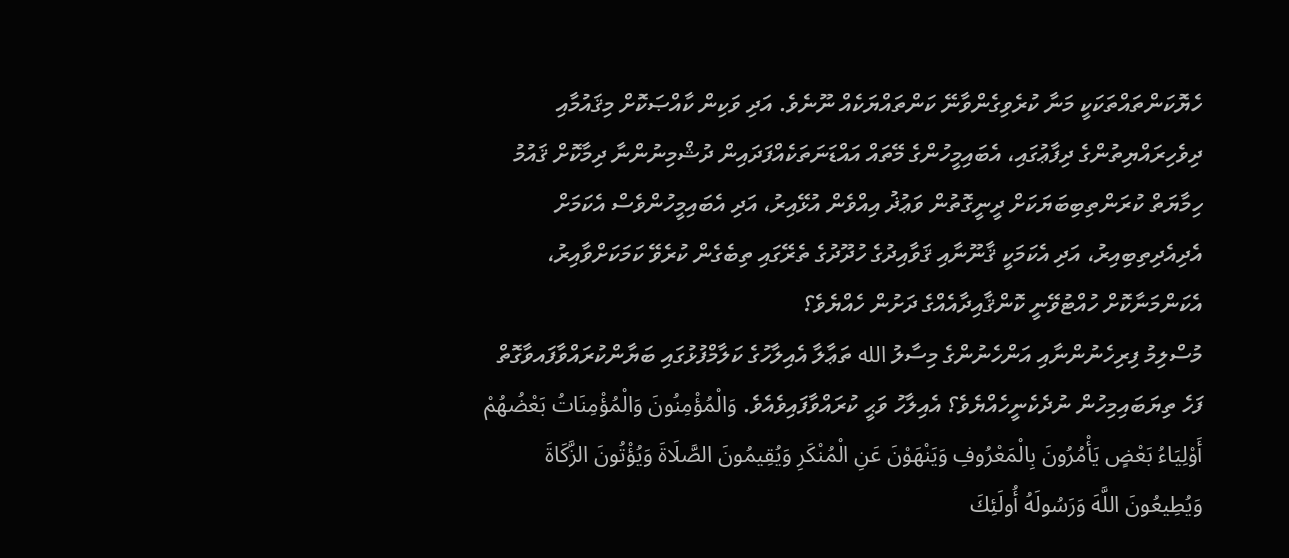ހެޔޮކަންތައްތަކަކީ މަނާ ކުރެވިގެންވާނޭ ކަންތައްޔަކެއް ނޫނެވެ. އަދި ވަކިން ކާއްޞަކޮށް މިޤައުމާއި ދިވެހިރައްޔިތުންގެ ދިފާޢުގައި، އެބައިމީހުންގެ މޭތައް އައްޑަނަތަކެއްފަދައިން ދުޝްމިނުންނާ ދިމާކޮށް ޤައުމު ހިމާޔަތް ކުރަންތިބިބަޔަކަށް ދީނީގޮތުން ވަޢުޛު އިއްވެން އުޅޭއިރު، އަދި އެބައިމީހުންވެސް އެކަމަށް އެދިއެދިތިބިއިރު، އަދި އެކަމަކީ ޤާނޫނާއި ޤަވާއިދުގެ ހުދޫދުގެ ތެރޭގައި ތިބެގެން ކުރެވޭ ކަމަކަށްވާއިރު، އެކަންމަނާކޮށް ހުއްޓުވޭނީ ކޮންޤާއިދާއެއްގެ ދަށުން ހެއްޔެވެ؟
މުސްލިމު ފިރިހެނުންނާއި އަންހެނުންގެ މިސާލު الله ތަޢާލާ އެއިލާހުގެ ކަލާމްފުޅުގައި ބަޔާންކުރައްވާފައވާގޮތް ފަހެ ތިޔަބައިމިހުން ނުދެކެނީހެއްޔެވެ؟ އެއިލާހު ވަޙީ ކުރައްވާފައިވެއެވެ. وَالْمُؤْمِنُونَ وَالْمُؤْمِنَاتُ بَعْضُهُمْ أَوْلِيَاءُ بَعْضٍ يَأْمُرُونَ بِالْمَعْرُوفِ وَيَنْهَوْنَ عَنِ الْمُنْكَرِ وَيُقِيمُونَ الصَّلَاةَ وَيُؤْتُونَ الزَّكَاةَ وَيُطِيعُونَ اللَّهَ وَرَسُولَهُ أُولَئِكَ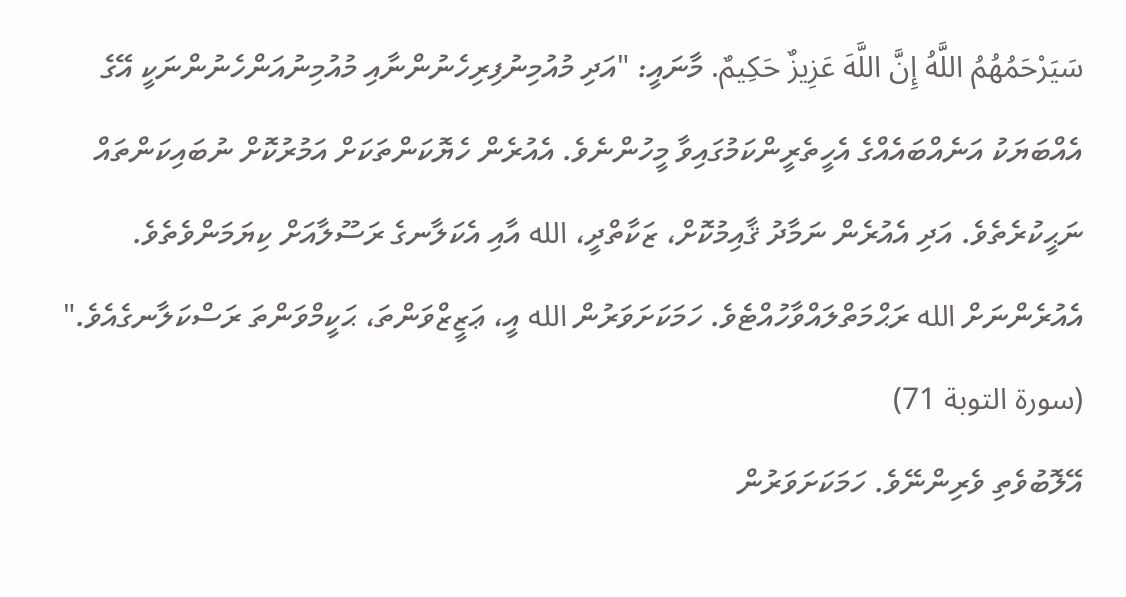سَيَرْحَمُهُمُ اللَّهُ إِنَّ اللَّهَ عَزِيزٌ حَكِيمٌ. މާނައީ: "އަދި މުއުމިނުފިރިހެނުންނާއި މުއުމިނުއަންހެނުންނަކީ އޭގެ އެއްބަޔަކު އަނެއްބައެއްގެ އެހީތެރީންކަމުގައިވާ މީހުންނެވެ. އެއުރެން ހެޔޮކަންތަކަށް އަމުރުކޮށް ނުބައިކަންތައް ނަޙީކުރެތެވެ. އަދި އެއުރެން ނަމާދު ޤާއިމުކޮށް، ޒަކާތްދީ، الله އާއި އެކަލާނގެ ރަސޫލާއަށް ކިޔަމަންވެތެވެ. އެއުރެންނަށް الله ރަޙްމަތްލައްވާހުއްޓެވެ. ހަމަކަށަވަރުން الله އީ، ޢަޒީޒްވަންތަ، ޙަކީމްވަންތަ ރަސްކަލާނގެއެވެ." (سورة التوبة 71)
އޭލޮބުވެތި ވެރިންނޭވެ. ހަމަކަށަވަރުން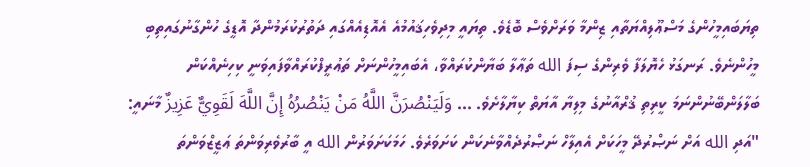ތިޔަބައިމީހުންގެ މަސްޢޫލިއްޔަތާއި ޒިންމާ ވަރަށްވެސް ބޮޑެވެ. ތިޔައީ މިދިވެހިޤައުމުއެ އެއޮޑިއެއްގައި ދަތުރުކުރަމުންދާ އޮޑީގެ ހުންގާނުގައިތިބި މީހުންނެވެ. ރަނގަޅު ހެޔޮލަފާ ވެރިންގެ ސިފަ الله ތަޢާލާ ބަޔާންކުރައްވާ، އެބައިމީހުންނަށް ތަޢުރީފްކުރައްވާފައިވަނީ ކިހިނެއްކަން ބަލާލަންބޭނުންނަމަ ކީރިތި ޤުރްއާނުގެ މިލިޔާ އާޔަތް ކިޔާލާށެވެ. ... وَلَيَنْصُرَنَّ اللَّهُ مَنْ يَنْصُرُهُ إِنَّ اللَّهَ لَقَوِيٌّ عَزِيزٌ މާނައީ: "އަދި الله އަށް ނަޞްރުދޭ މީހަކަށް އެއިލާހް ނަޞްރުދެއްވާނެކަން ކަށަވަރެވެ. ހަމަކަށަވަރުން الله އީ ބާރުވެރިވަންތަ ޢަޒީޒްވަންތަ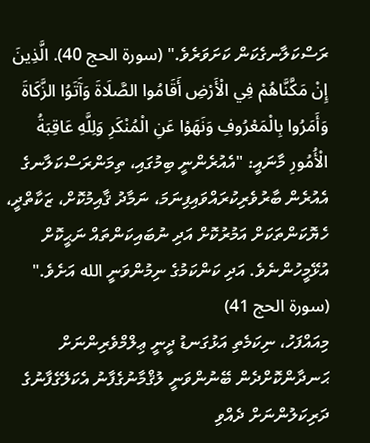ރަސްކަލާނގެކަން ކަށަވަރެވެ." (سورة الحج 40). الَّذِينَ إِنْ مَكَّنَّاهُمْ فِي الْأَرْضِ أَقَامُوا الصَّلَاةَ وَآَتَوُا الزَّكَاةَ وَأَمَرُوا بِالْمَعْرُوفِ وَنَهَوْا عَنِ الْمُنْكَرِ وَلِلَّهِ عَاقِبَةُ الْأُمُورِ މާނައީ: "އެއުރެންނީ ބިމުގައި، ތިމަންރަސްކަލާނގެ އެއުރެން ބާރުވެރިކުރައްވައިފިނަމަ، ނަމާދު ޤާއިމުކޮށް، ޒަކާތްދީ، ހެޔޮކަންތަކަށް އަމުރުކޮށް އަދި ނުބައިކަންތައް ނަޙީކޮށް އުޅޭމީހުންނެވެ. އަދި ކަންކަމުގެ ނިމުންވަނީ الله އަށެވެ." (سورة الحج 41)
މިއައްފަހު، ނިކަމެތި އަޅުގަނޑު ދީނީ ޢިލްމްވެރިންނަށް ޙަނދާންކޮށްދެން ބޭނުންވަނީ ލުޤްމާނުގެފާނު އެކަލޭގެފާނުގެ ދަރިކަލުންނަށް ދެއްވި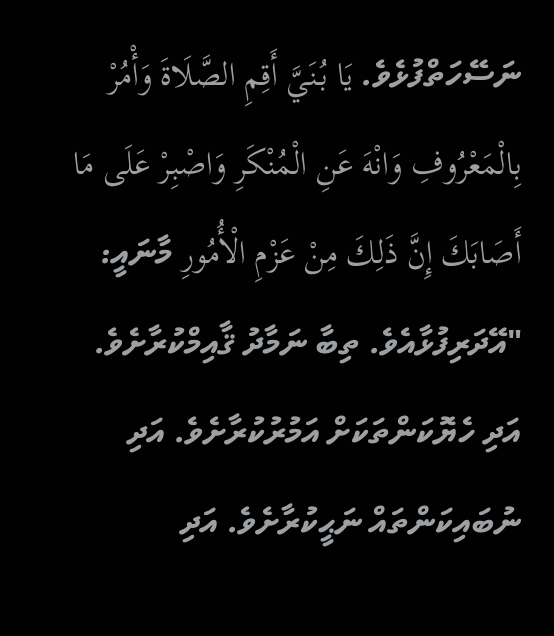ނަސޭހަތްފުޅެވެ. يَا بُنَيَّ أَقِمِ الصَّلَاةَ وَأْمُرْ بِالْمَعْرُوفِ وَانْهَ عَنِ الْمُنْكَرِ وَاصْبِرْ عَلَى مَا أَصَابَكَ إِنَّ ذَلِكَ مِنْ عَزْمِ الْأُمُورِ މާނައީ: "އޭދަރިފުޅާއެވެ. ތިބާ ނަމާދު ޤާއިމްކުރާށެވެ. އަދި ހެޔޮކަންތަކަށް އަމުރުކުރާށެވެ. އަދި ނުބައިކަންތައް ނަޙީކުރާށެވެ. އަދި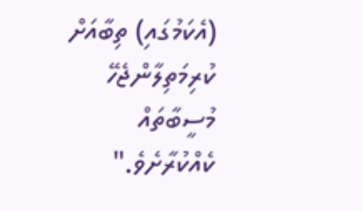(އެކަމުގައި) ތިބާއަށް ކުރިމަތިލާންޖެހޭ މުސީބާތައް ކެއްކުރާށެވެ."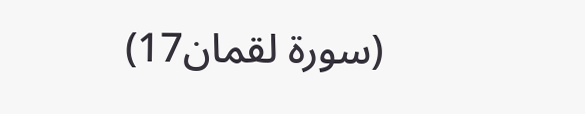(سورة لقمان17)